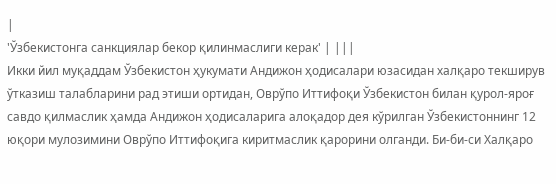|
'Ўзбекистонга санкциялар бекор қилинмаслиги керак' | |||
Икки йил муқаддам Ўзбекистон ҳукумати Андижон ҳодисалари юзасидан халқаро текширув ўтказиш талабларини рад этиши ортидан, Оврўпо Иттифоқи Ўзбекистон билан қурол-яроғ савдо қилмаслик ҳамда Андижон ҳодисаларига алоқадор дея кўрилган Ўзбекистоннинг 12 юқори мулозимини Оврўпо Иттифоқига киритмаслик қарорини олганди. Би-би-си Халқаро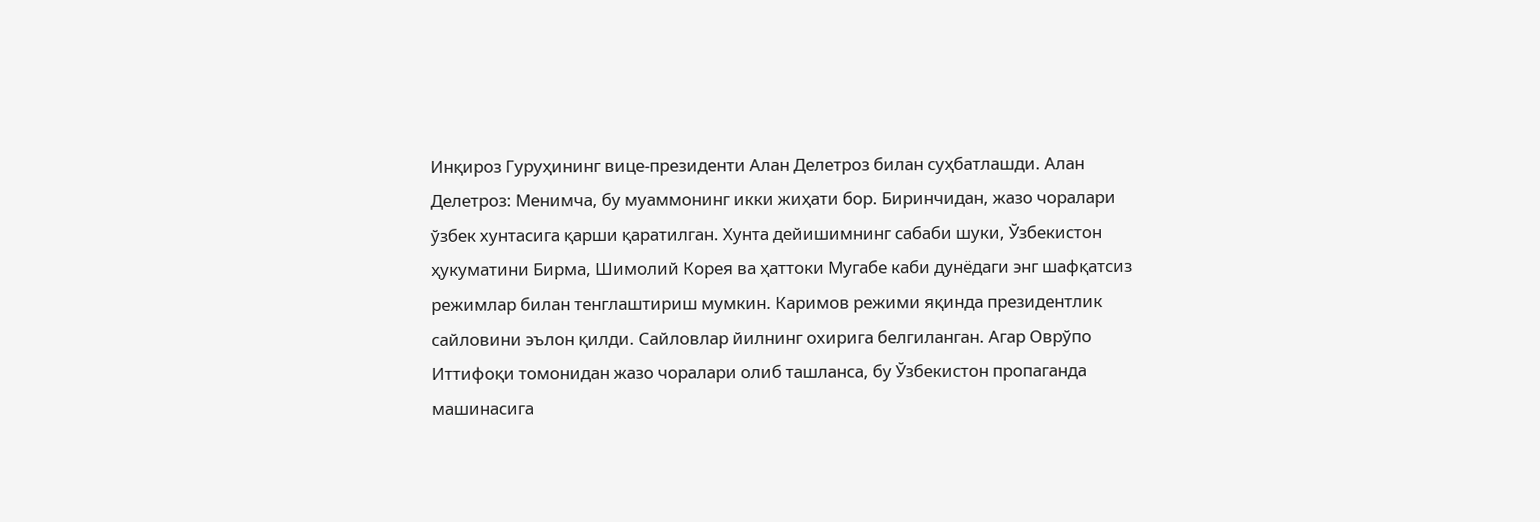Инқироз Гуруҳининг вице-президенти Алан Делетроз билан суҳбатлашди. Алан Делетроз: Менимча, бу муаммонинг икки жиҳати бор. Биринчидан, жазо чоралари ўзбек хунтасига қарши қаратилган. Хунта дейишимнинг сабаби шуки, Ўзбекистон ҳукуматини Бирма, Шимолий Корея ва ҳаттоки Мугабе каби дунёдаги энг шафқатсиз режимлар билан тенглаштириш мумкин. Каримов режими яқинда президентлик сайловини эълон қилди. Сайловлар йилнинг охирига белгиланган. Агар Оврўпо Иттифоқи томонидан жазо чоралари олиб ташланса, бу Ўзбекистон пропаганда машинасига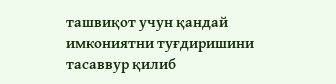ташвиқот учун қандай имкониятни туғдиришини тасаввур қилиб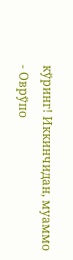кўринг! Иккинчидан, муаммо - Оврўпо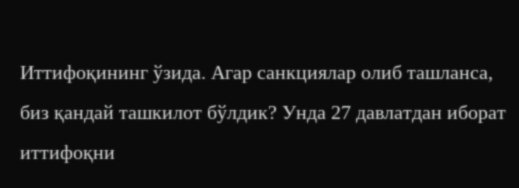Иттифоқининг ўзида. Агар санкциялар олиб ташланса, биз қандай ташкилот бўлдик? Унда 27 давлатдан иборат иттифоқни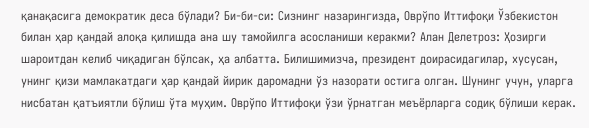қанақасига демократик деса бўлади? Би-би-си: Сизнинг назарингизда, Оврўпо Иттифоқи Ўзбекистон билан ҳар қандай алоқа қилишда ана шу тамойилга асосланиши керакми? Алан Делетроз: Ҳозирги шароитдан келиб чиқадиган бўлсак, ҳа албатта. Билишимизча, президент доирасидагилар, хусусан, унинг қизи мамлакатдаги ҳар қандай йирик даромадни ўз назорати остига олган. Шунинг учун, уларга нисбатан қатъиятли бўлиш ўта муҳим. Оврўпо Иттифоқи ўзи ўрнатган меъёрларга содиқ бўлиши керак.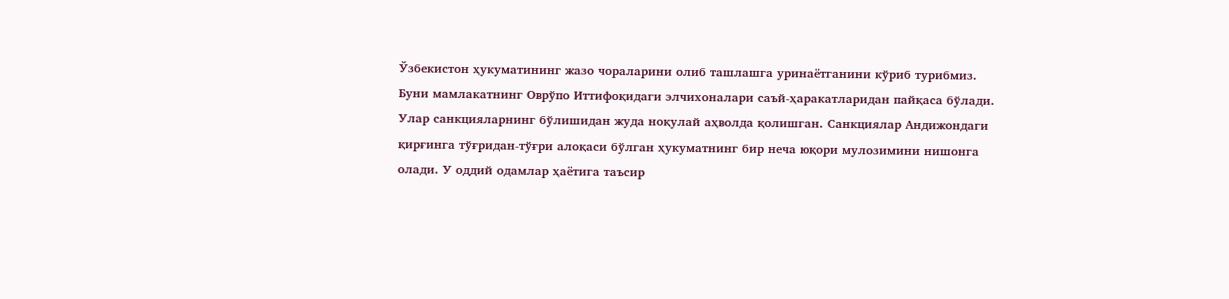Ўзбекистон ҳукуматининг жазо чораларини олиб ташлашга уринаётганини кўриб турибмиз. Буни мамлакатнинг Оврўпо Иттифоқидаги элчихоналари саъй-ҳаракатларидан пайқаса бўлади. Улар санкцияларнинг бўлишидан жуда ноқулай аҳволда қолишган. Санкциялар Андижондаги қирғинга тўғридан-тўғри алоқаси бўлган ҳукуматнинг бир неча юқори мулозимини нишонга олади. У оддий одамлар ҳаётига таъсир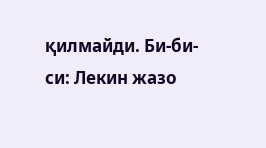қилмайди. Би-би-си: Лекин жазо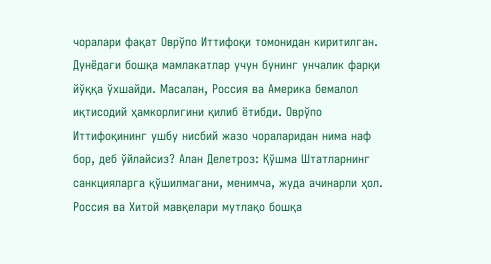чоралари фақат Оврўпо Иттифоқи томонидан киритилган. Дунёдаги бошқа мамлакатлар учун бунинг унчалик фарқи йўққа ўхшайди. Масалан, Россия ва Америка бемалол иқтисодий ҳамкорлигини қилиб ётибди. Оврўпо Иттифоқининг ушбу нисбий жазо чораларидан нима наф бор, деб ўйлайсиз? Алан Делетроз: Қўшма Штатларнинг санкцияларга қўшилмагани, менимча, жуда ачинарли ҳол. Россия ва Хитой мавқелари мутлақо бошқа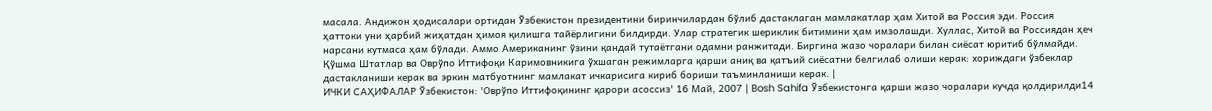масала. Андижон ҳодисалари ортидан Ўзбекистон президентини биринчилардан бўлиб дастаклаган мамлакатлар ҳам Хитой ва Россия эди. Россия ҳаттоки уни ҳарбий жиҳатдан ҳимоя қилишга тайёрлигини билдирди. Улар стратегик шериклик битимини ҳам имзолашди. Хуллас, Хитой ва Россиядан ҳеч нарсани кутмаса ҳам бўлади. Аммо Американинг ўзини қандай тутаётгани одамни ранжитади. Биргина жазо чоралари билан сиёсат юритиб бўлмайди. Қўшма Штатлар ва Оврўпо Иттифоқи Каримовникига ўхшаган режимларга қарши аниқ ва қатъий сиёсатни белгилаб олиши керак: хориждаги ўзбеклар дастакланиши керак ва эркин матбуотнинг мамлакат ичкарисига кириб бориши таъминланиши керак. |
ИЧКИ САҲИФАЛАР Ўзбекистон: 'Оврўпо Иттифоқининг қарори асоссиз' 16 Май, 2007 | Bosh Sahifa Ўзбекистонга қарши жазо чоралари кучда қолдирилди14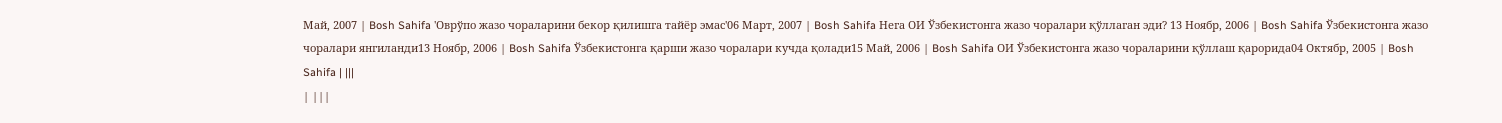Май, 2007 | Bosh Sahifa 'Оврўпо жазо чораларини бекор қилишга тайёр эмас'06 Март, 2007 | Bosh Sahifa Нега ОИ Ўзбекистонга жазо чоралари қўллаган эди? 13 Ноябр, 2006 | Bosh Sahifa Ўзбекистонга жазо чоралари янгиланди13 Ноябр, 2006 | Bosh Sahifa Ўзбекистонга қарши жазо чоралари кучда қолади15 Май, 2006 | Bosh Sahifa ОИ Ўзбекистонга жазо чораларини қўллаш қарорида04 Октябр, 2005 | Bosh Sahifa | |||
| |||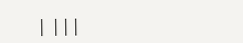| |||